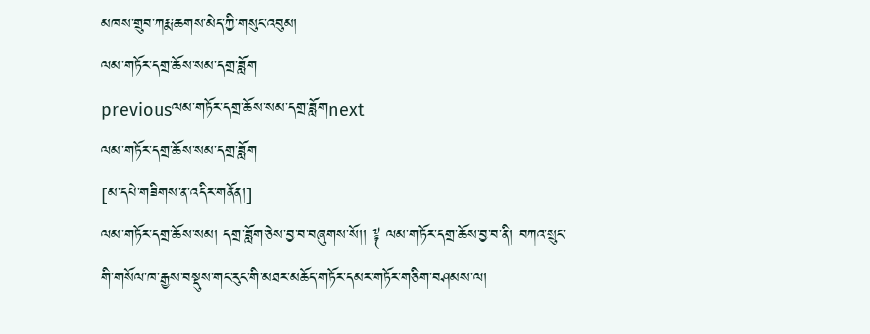མཁས་གྲུབ་ཀརྨ་ཆགས་མེད་ཀྱི་གསུང་འབུམ།
ལམ་གཏོར་དགྲ་ཆོས་སམ་དགྲ་ཟློག
previousལམ་གཏོར་དགྲ་ཆོས་སམ་དགྲ་ཟློགnext
ལམ་གཏོར་དགྲ་ཆོས་སམ་དགྲ་ཟློག
[མ་དཔེ་གཟིགས་ན་འདིར་གནོན།]
ལམ་གཏོར་དགྲ་ཆོས་སམ། དགྲ་ཟློག་ཅེས་བྱ་བ་བཞུགས་སོ།། ༈ ལམ་གཏོར་དགྲ་ཆོས་བྱ་བ་ནི། བཀའ་སྲུང་གི་གསོལ་ཁ་རྒྱས་བསྡུས་གང་རུང་གི་མཐར་མཆོད་གཏོར་དམར་གཏོར་གཅིག་བཤམས་ལ།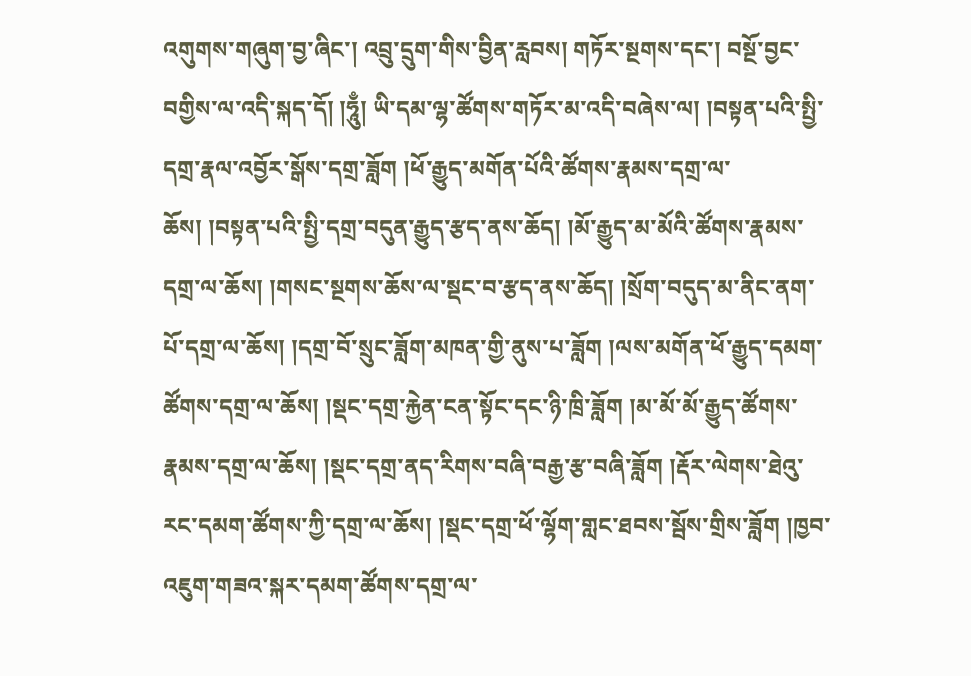འགུགས་གཞུག་བྱ་ཞིང་། འབྲུ་དྲུག་གིས་བྱིན་རླབས། གཏོར་སྔགས་དང་། བསྔོ་བྱང་བགྱིས་ལ་འདི་སྐད་དོ། །ཧཱུྃ། ཡི་དམ་ལྷ་ཚོགས་གཏོར་མ་འདི་བཞེས་ལ། །བསྟན་པའི་སྤྱི་དགྲ་རྣལ་འབྱོར་སྒོས་དགྲ་ཟློག །ཕོ་རྒྱུད་མགོན་པོའི་ཚོགས་རྣམས་དགྲ་ལ་ཆོས། །བསྟན་པའི་སྤྱི་དགྲ་བདུན་རྒྱུད་རྩད་ནས་ཆོད། །མོ་རྒྱུད་མ་མོའི་ཚོགས་རྣམས་དགྲ་ལ་ཆོས། །གསང་སྔགས་ཆོས་ལ་སྡང་བ་རྩད་ནས་ཆོད། །སྲོག་བདུད་མ་ནིང་ནག་པོ་དགྲ་ལ་ཆོས། །དགྲ་བོ་སྲུང་ཟློག་མཁན་གྱི་ནུས་པ་ཟློག །ལས་མགོན་ཕོ་རྒྱུད་དམག་ཚོགས་དགྲ་ལ་ཆོས། །སྡང་དགྲ་རྐྱེན་ངན་སྟོང་དང་ཉི་ཁྲི་ཟློག །མ་མོ་མོ་རྒྱུད་ཚོགས་རྣམས་དགྲ་ལ་ཆོས། །སྡང་དགྲ་ནད་རིགས་བཞི་བརྒྱ་རྩ་བཞི་ཟློག །རྡོར་ལེགས་ཐེའུ་རང་དམག་ཚོགས་ཀྱི་དགྲ་ལ་ཆོས། །སྡང་དགྲ་ཕོ་ལྷོག་གླང་ཐབས་སྦོས་གྲིས་ཟློག །ཁྱབ་འཇུག་གཟའ་སྐར་དམག་ཚོགས་དགྲ་ལ་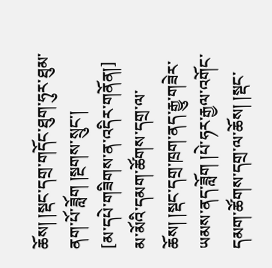ཆོས། །སྡང་དགྲ་གདོང་ཐུག་ཧུར་ཐུམ་ནག་པོ་ཟློག །སྔགས་སྲུང་།
[མ་དཔེ་གཟིགས་ན་འདིར་གནོན།]
མ་མོའི་དམག་ཚོགས་དགྲ་ལ་ཆོས། །སྡང་དགྲ་ཁྲག་ནད་རྒྱུ་གཟེར་ཡམས་ནད་ཟློག །པེ་ཧར་རྒྱལ་འགོང་དམག་ཚོགས་དགྲ་ལ་ཆོས། །སྡང་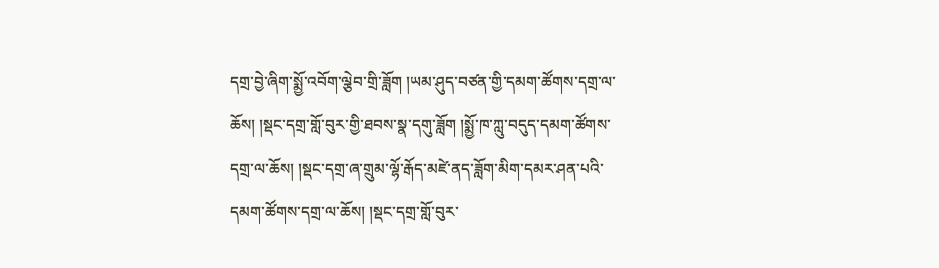དགྲ་བྱེ་ཞིག་སྨྱོ་འབོག་ལྕེབ་གྲི་ཟློག །ཡམ་ཤུད་བཙན་གྱི་དམག་ཚོགས་དགྲ་ལ་ཆོས། །སྡང་དགྲ་གློ་བུར་གྱི་ཐབས་སྣ་དགུ་ཟློག །སྨྱོ་ཁ་ཀླུ་བདུད་དམག་ཚོགས་དགྲ་ལ་ཆོས། །སྡང་དགྲ་ཞ་གྲུམ་ལྷོ་རྒོད་མཛེ་ནད་ཟློག་མིག་དམར་ཤན་པའི་དམག་ཚོགས་དགྲ་ལ་ཆོས། །སྡང་དགྲ་གློ་བུར་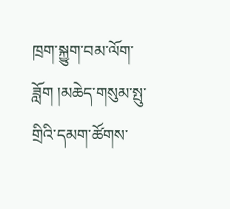ཁྲག་སྐྱུག་བམ་ལོག་ཟློག །མཆེད་གསུམ་སྤུ་གྲིའི་དམག་ཚོགས་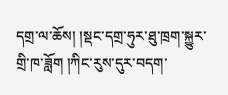དགྲ་ལ་ཆོས། །སྡང་དགྲ་ཧུར་ཐུ་ཁྲག་སྐྱུར་གྲི་ཁ་ཟློག །ཀིང་རུས་དུར་བདག་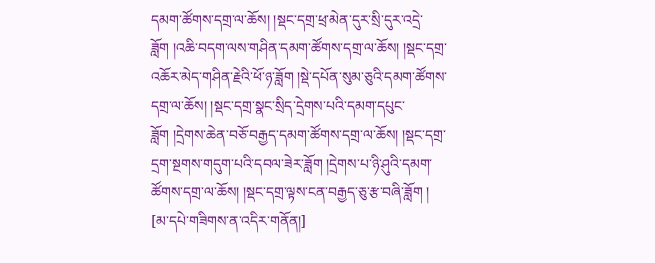དམག་ཚོགས་དགྲ་ལ་ཆོས། །སྡང་དགྲ་ཕྲ་མེན་དུར་སྲི་དུར་འདྲེ་ཟློག །འཆི་བདག་ལས་གཤིན་དམག་ཚོགས་དགྲ་ལ་ཆོས། །སྡང་དགྲ་འཆོར་མེད་གཤིན་རྗེའི་ཕོ་ཉ་ཟློག །སྡེ་དཔོན་སུམ་ཅུའི་དམག་ཚོགས་དགྲ་ལ་ཆོས། །སྡང་དགྲ་སྣང་སྲིད་དྲེགས་པའི་དམག་དཔུང་ཟློག །དྲེགས་ཆེན་བཅོ་བརྒྱད་དམག་ཚོགས་དགྲ་ལ་ཆོས། །སྡང་དགྲ་དྲག་སྔགས་གདུག་པའི་དབལ་ཟེར་ཟློག །དྲེགས་པ་ཉི་ཤུའི་དམག་ཚོགས་དགྲ་ལ་ཆོས། །སྡང་དགྲ་ལྟས་ངན་བརྒྱད་ཅུ་རྩ་བཞི་ཟློག །
[མ་དཔེ་གཟིགས་ན་འདིར་གནོན།]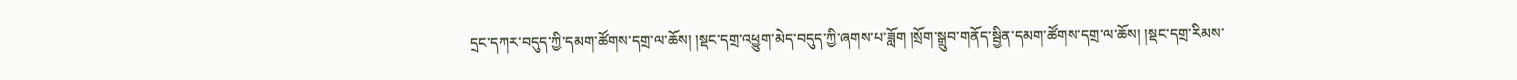དྲང་དཀར་བདུད་ཀྱི་དམག་ཚོགས་དགྲ་ལ་ཆོས། །སྡང་དགྲ་འཕྱུག་མེད་བདུད་ཀྱི་ཞགས་པ་ཟློག །སྲོག་སྒྲུབ་གནོད་སྦྱིན་དམག་ཚོགས་དགྲ་ལ་ཆོས། །སྡང་དགྲ་རིམས་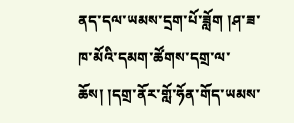ནད་དལ་ཡམས་དྲག་པོ་ཟློག །ཤ་ཟ་ཁ་མོའི་དམག་ཚོགས་དགྲ་ལ་ཆོས། །དགྲ་ནོར་གློ་ཧོན་གོད་ཡམས་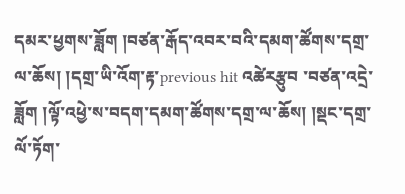དམར་ཕྱགས་ཟློག །བཙན་རྒོད་འབར་བའི་དམག་ཚོགས་དགྲ་ལ་ཆོས། །དགྲ་ཡི་འོག་རྟ་previous hit འཚེརརྩུབ ་བཙན་འདྲེ་ཟློག །ལྟོ་འཕྱེ་ས་བདག་དམག་ཚོགས་དགྲ་ལ་ཆོས། །སྡང་དགྲ་ལོ་ཏོག་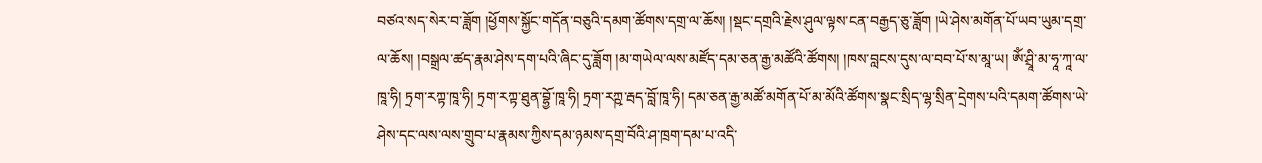བཙའ་སད་སེར་བ་ཟློག །ཕྱོགས་སྐྱོང་གདོན་བཅུའི་དམག་ཚོགས་དགྲ་ལ་ཆོས། །སྡང་དགྲའི་རྗེས་ཤུལ་ལྟས་ངན་བརྒྱད་ཅུ་ཟློག །ཡེ་ཤེས་མགོན་པོ་ཡབ་ཡུམ་དགྲ་ལ་ཆོས། །བསྒྲལ་ཚད་རྣམ་ཤེས་དག་པའི་ཞིང་དུ་ཟློག །མ་གཡེལ་ལས་མཛོད་དམ་ཅན་རྒྱ་མཚོའི་ཚོགས། །ཁས་བླངས་དུས་ལ་བབ་པོ་ས་མཱ་ཡ། ཨོཾ་ཤྲཱི་མ་ཧཱ་ཀཱ་ལ་ཁཱ་ཧི། ཏྲག་རཀྟ་ཁཱ་ཧི། ཏྲག་རཀྟ་ཐུན་བྷྱོ་ཁཱ་ཧི། ཏྲག་རཀྵ་རྦད་བློ་ཁཱ་ཧི། དམ་ཅན་རྒྱ་མཚོ་མགོན་པོ་མ་མོའི་ཚོགས་སྣང་སྲིད་ལྷ་སྲིན་དྲེགས་པའི་དམག་ཚོགས་ཡེ་ཤེས་དང་ལས་ལས་གྲུབ་པ་རྣམས་ཀྱིས་དམ་ཉམས་དགྲ་བོའི་ཤ་ཁྲག་དམ་པ་འདི་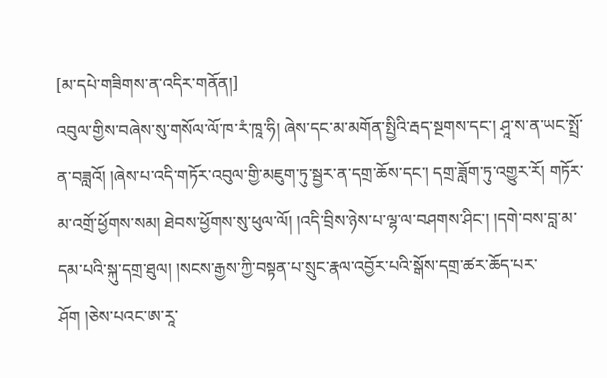[མ་དཔེ་གཟིགས་ན་འདིར་གནོན།]
འབུལ་གྱིས་བཞེས་སུ་གསོལ་ལོ་ཁ་རཾ་ཁཱ་ཧི། ཞེས་དང་མ་མགོན་སྤྱིའི་རྦད་སྔགས་དང་། ཤཱ་ས་ན་ཡང་སྤྲོ་ན་བཟླའོ། །ཞེས་པ་འདི་གཏོར་འབུལ་གྱི་མཇུག་ཏུ་སྦྱར་ན་དགྲ་ཆོས་དང་། དགྲ་ཟློག་ཏུ་འགྱུར་རོ། གཏོར་མ་འགྲོ་ཕྱོགས་སམ། ཐེབས་ཕྱོགས་སུ་ཕུལ་ལོ། །འདི་བྲིས་ཉེས་པ་ལྷ་ལ་བཤགས་ཤིང་། །དགེ་བས་བླ་མ་དམ་པའི་སྐུ་དགྲ་ཐུལ། །སངས་རྒྱས་ཀྱི་བསྟན་པ་སྲུང་རྣལ་འབྱོར་པའི་སྒོས་དགྲ་ཚར་ཆོད་པར་ཤོག །ཅེས་པའང་ཨ་རཱ་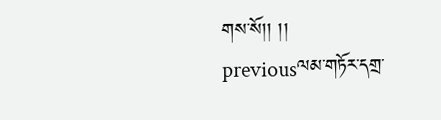གས་སོ།། །།
previousལམ་གཏོར་དགྲ་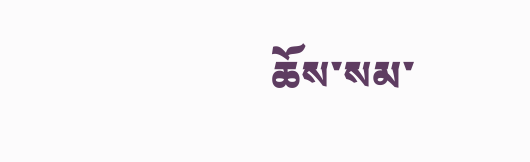ཆོས་སམ་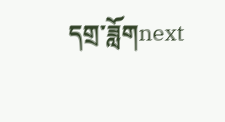དགྲ་ཟློགnext